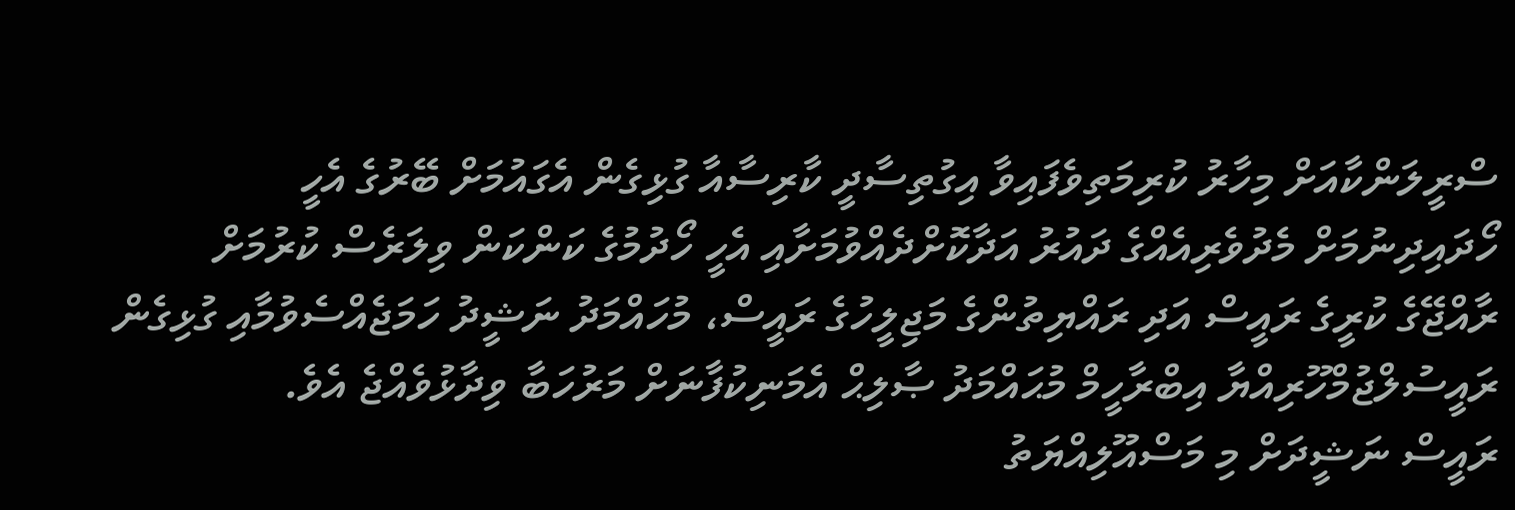ސްރީލަންކާއަށް މިހާރު ކުރިމަތިވެފައިވާ އިގުތިސާދީ ކާރިސާއާ ގުޅިގެން އެގައުމަށް ބޭރުގެ އެހީ ހޯދައިދިނުމަށް މެދުވެރިއެއްގެ ދައުރު އަދާކޮށްދެއްވުމަށާއި އެހީ ހޯދުމުގެ ކަންކަން ވިލަރެސް ކުރުމަށް ރާއްޖޭގެ ކުރީގެ ރައީސް އަދި ރައްޔިތުންގެ މަޖިލީހުގެ ރައީސް، މުހައްމަދު ނަޝީދު ހަމަޖެއްސެވުމާއި ގުޅިގެން ރައީސުލްޖުމްހޫރިއްޔާ އިބްރާހީމް މުޙައްމަދު ޞާލިޙް އެމަނިކުފާނަށް މަރުހަބާ ވިދާޅުވެއްޖެ އެވެ.
ރައީސް ނަޝީދަށް މި މަސްއޫލިއްޔަތު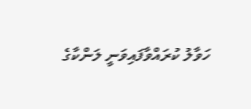ހަވާލު ކުރައްވާފައިވަނީ ލަންކާގެ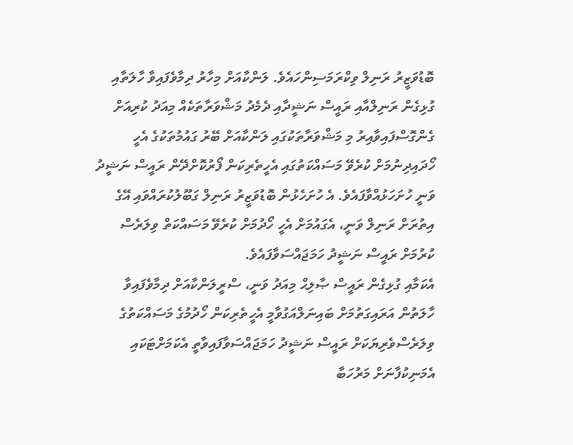ބޮޑުވަޒީރު ރަނިލް ވިކްރަމަސިންހައެވެ. ލަންކާއަށް މިހާރު ދިމާވެފައިވާ ހާލަތާއި ގުޅިގެން ރަނިލްއާއި ރައީސް ނަޝީދާއި ދެމެދު މަޝްވަރާތަކެއް މިއަދު ކުރިއަށް ގެންގޮސްފައިވާއިރު މި މަޝްވަރާތަކުގައި ލަންކާއަށް ބޭރު ގައުމުތަކުގެ އެހީ ހޯދައިދިނުމަށް ކުރެވޭ މަސައްކަތުގައި އެހީތެރިކަން ފޯރުކޮށްދޭން ރައީސް ނަޝީދު ވަނީ ހުށަހަޅުއްވާފައެވެ. އެ ހުށަހެޅުން ބޮޑުވަޒީރު ރަނިލް ގަބޫލުކުރައްވައި އޭގެ އިތުރަށް ރަނިލް ވަނީ، އެގައުމަށް އެހީ ހޯދުމަށް ކުރެވޭ މަސައްކަތް ވިލަރެސް ކުރުމަށް ރައީސް ނަޝީދު ހަމަޖައްސަވާފައެވެ.
އެކަމާއި ގުޅިގެން ރައީސް ޞާލިޙް މިއަދު ވަނީ، ސްރީލަންކާއަށް ދިމާވެފައިވާ ހާލަތުން އަރައިގަތުމަށް ބައިނަލްއަގުވާމީ އެހީތެރިކަން ހޯދުމުގެ މަސައްކަތުގެ ވިލަރެސްވެރިޔަކަށް ރައީސް ނަޝީދު ހަމަޖައްސަވާފައިވާތީ އެކަމަށްޓަކައި އެމަނިކުފާނަށް މަރުހަބާ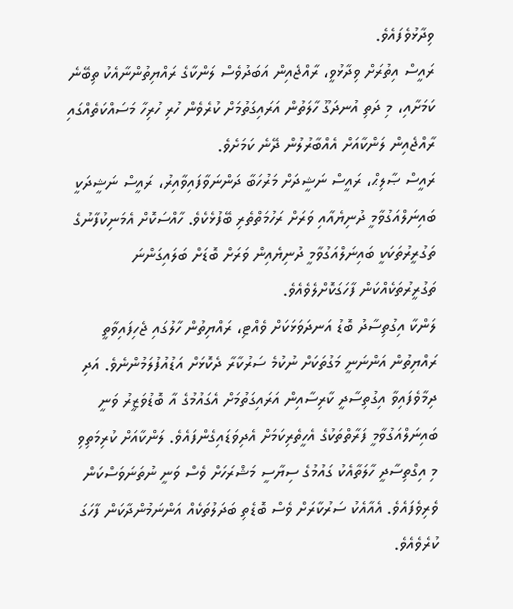ވިދާޅުވެފައެވެ.
ރައީސް އިތުރަށް ވިދާޅުވީ، ރާއްޖެއިން އަބަދުވެސް ލަންކާގެ ރައްޔިތުންނާއެކު ތިބޭނެ ކަމަށާއި، މި ދަތި އުނދަގޫ ހާލަތުން އަރައިގަތުމަށް ކުރެވެން ހުރި ހުރިހާ މަސައްކަތެއްގައި ރާއްޖެއިން ލަންކާއަށް އެއްބާރުލުން ދޭނެ ކަމަށެވެ.
ރައީސް ޞާލިޙް، ރައީސް ނަޝީދަށް މަރުހަބާ ދަންނަވާފައިވާއިރު، ރައީސް ނަޝީދަކީ ބައިނަލްއަގުވާމީ ދުނިޔެއާއި ވަރަށް ރަހުމަތްތެރި ބޭފުޅެކެވެ. ހާއްސަކޮށް އެމަނިކުފާނުގެ ތަގުރީރުތަކަކީ ބައިނަލްއަގުވާމީ ދުނިޔެއިން ވަރަށް ބޮޑަށް ބަލައިގަންނަ ތަގުރީރުތަކެއްކަން ފާހަގަކޮށްލެވެއެވެ.
ލަންކާ އިގުތިސާދު ބޮޑު އަނދަވަޅަކަށް ވެއްޓި، ރައްޔިތުން ހާލުގައި ޖެހިފައިވާތީ ރައްޔިތުން އަންނަނީ މަގުތަކަށް ނުކުމެ ސަރުކާރާ ދެކޮޅަށް އަޑުއުފުލަމުންނެވެ. އަދި ދިމާވެފައިވާ އިގުތިސާދީ ކާރިސާއިން އަރައިގަތުމަށް އެގައުމުގެ އާ ބޮޑުވަޒީރު ވަނީ ބައިނަލްއަގުވާމީ ފަރާތްތަކުގެ އެހީތެރިކަމަށް އެދިވަޑައިގެންފައެވެ. ލަންކާއަށް ކުރިމަތިވި މި އިގްތިސާދީ ހާލަތާއެކު ގައުމުގެ ސިޔާސީ މަޝްރަހަށް ވެސް ވަނީ ނުތަނަވަސްކަން ވެރިވެފައެވެ. އެއާއެކު ސަރުކާރަށް ވެސް ބޮޑެތި ބަދަލުތަކެއް އަންނަމުންދާކަން ފާހަގަ ކުރެވެއެވެ.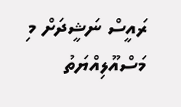ރައީސް ނަޝީދަށް މި މަސްއޫލިއްޔަތު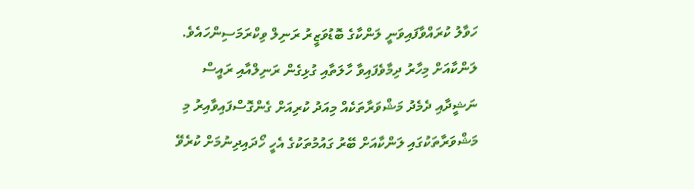ހަވާލު ކުރައްވާފައިވަނީ ލަންކާގެ ބޮޑުވަޒީރު ރަނިލް ވިކްރަމަސިންހައެވެ. ލަންކާއަށް މިހާރު ދިމާވެފައިވާ ހާލަތާއި ގުޅިގެން ރަނިލްއާއި ރައީސް ނަޝީދާއި ދެމެދު މަޝްވަރާތަކެއް މިއަދު ކުރިއަށް ގެންގޮސްފައިވާއިރު މި މަޝްވަރާތަކުގައި ލަންކާއަށް ބޭރު ގައުމުތަކުގެ އެހީ ހޯދައިދިނުމަށް ކުރެވޭ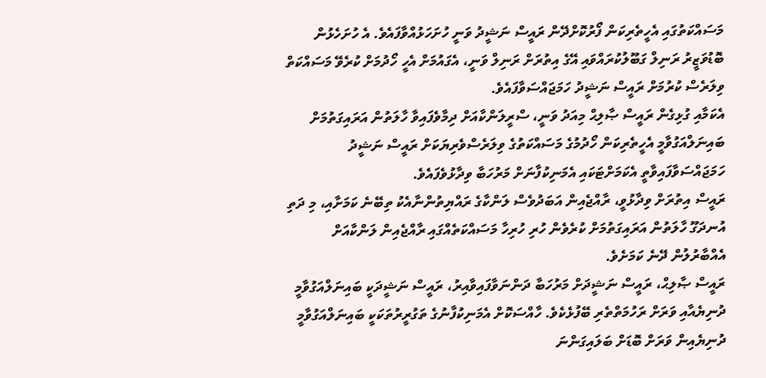މަސައްކަތުގައި އެހީތެރިކަން ފޯރުކޮށްދޭން ރައީސް ނަޝީދު ވަނީ ހުށަހަޅުއްވާފައެވެ. އެ ހުށަހެޅުން ބޮޑުވަޒީރު ރަނިލް ގަބޫލުކުރައްވައި އޭގެ އިތުރަށް ރަނިލް ވަނީ، އެގައުމަށް އެހީ ހޯދުމަށް ކުރެވޭ މަސައްކަތް ވިލަރެސް ކުރުމަށް ރައީސް ނަޝީދު ހަމަޖައްސަވާފައެވެ.
އެކަމާއި ގުޅިގެން ރައީސް ޞާލިޙް މިއަދު ވަނީ، ސްރީލަންކާއަށް ދިމާވެފައިވާ ހާލަތުން އަރައިގަތުމަށް ބައިނަލްއަގުވާމީ އެހީތެރިކަން ހޯދުމުގެ މަސައްކަތުގެ ވިލަރެސްވެރިޔަކަށް ރައީސް ނަޝީދު ހަމަޖައްސަވާފައިވާތީ އެކަމަށްޓަކައި އެމަނިކުފާނަށް މަރުހަބާ ވިދާޅުވެފައެވެ.
ރައީސް އިތުރަށް ވިދާޅުވީ، ރާއްޖެއިން އަބަދުވެސް ލަންކާގެ ރައްޔިތުންނާއެކު ތިބޭނެ ކަމަށާއި، މި ދަތި އުނދަގޫ ހާލަތުން އަރައިގަތުމަށް ކުރެވެން ހުރި ހުރިހާ މަސައްކަތެއްގައި ރާއްޖެއިން ލަންކާއަށް އެއްބާރުލުން ދޭނެ ކަމަށެވެ.
ރައީސް ޞާލިޙް، ރައީސް ނަޝީދަށް މަރުހަބާ ދަންނަވާފައިވާއިރު، ރައީސް ނަޝީދަކީ ބައިނަލްއަގުވާމީ ދުނިޔެއާއި ވަރަށް ރަހުމަތްތެރި ބޭފުޅެކެވެ. ހާއްސަކޮށް އެމަނިކުފާނުގެ ތަގުރީރުތަކަކީ ބައިނަލްއަގުވާމީ ދުނިޔެއިން ވަރަށް ބޮޑަށް ބަލައިގަންނަ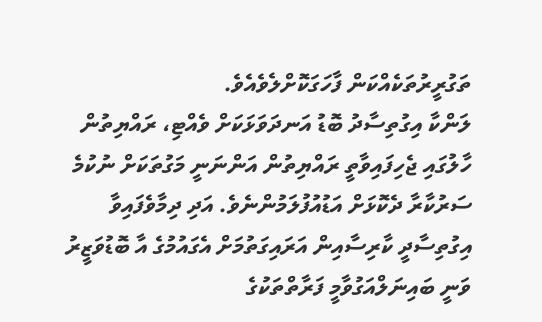ތަގުރީރުތަކެއްކަން ފާހަގަކޮށްލެވެއެވެ.
ލަންކާ އިގުތިސާދު ބޮޑު އަނދަވަޅަކަށް ވެއްޓި، ރައްޔިތުން ހާލުގައި ޖެހިފައިވާތީ ރައްޔިތުން އަންނަނީ މަގުތަކަށް ނުކުމެ ސަރުކާރާ ދެކޮޅަށް އަޑުއުފުލަމުންނެވެ. އަދި ދިމާވެފައިވާ އިގުތިސާދީ ކާރިސާއިން އަރައިގަތުމަށް އެގައުމުގެ އާ ބޮޑުވަޒީރު ވަނީ ބައިނަލްއަގުވާމީ ފަރާތްތަކުގެ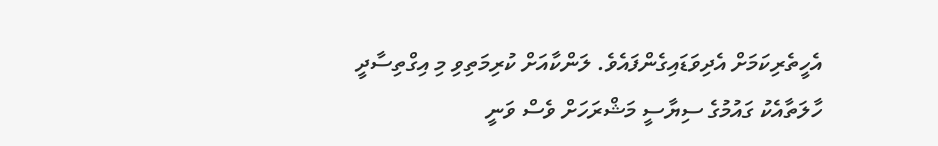އެހީތެރިކަމަށް އެދިވަޑައިގެންފައެވެ. ލަންކާއަށް ކުރިމަތިވި މި އިގްތިސާދީ ހާލަތާއެކު ގައުމުގެ ސިޔާސީ މަޝްރަހަށް ވެސް ވަނީ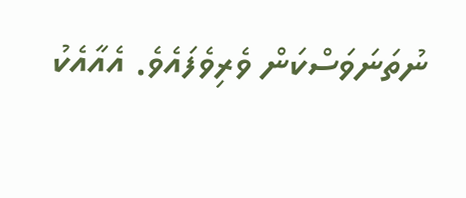ނުތަނަވަސްކަން ވެރިވެފައެވެ. އެއާއެކު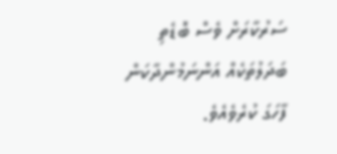ސަރުކާރަށް ވެސް ބޮޑެތި ބަދަލުތަކެއް އަންނަމުންދާކަން ފާހަގަ ކުރެވެއެވެ.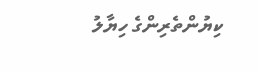ކިޔުންތެރިންގެ ހިޔާލު